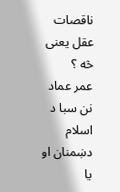ناقصات عقل یعنی څه ؟
عمر عماد
نن سبا د اسلام دښمنان او یا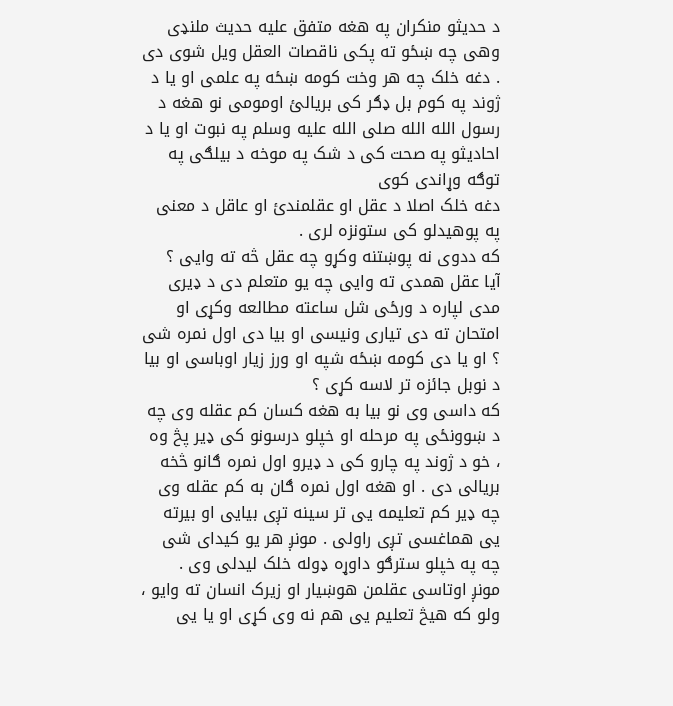د حدیثو منکران په هغه متفق علیه حدیث ملنډی وهی چه ښځو ته پکی ناقصات العقل ویل شوی دی . دغه خلک چه هر وخت کومه ښځه په علمی او یا د ژوند په کوم بل ډګر کی بریالئ اومومی نو هغه د رسول الله الله صلی الله علیه وسلم په نبوت او یا د احادیثو په صحت کی د شک په موخه د بیلګی په توګه وړاندی کوی
دغه خلک اصلا د عقل او عقلمندئ او عاقل د معنی په پوهیدلو کی ستونزه لری .
که ددوی نه پوښتنه وکړو چه عقل څه ته وایی ؟
آیا عقل همدی ته وایی چه یو متعلم دی د ډیری مدی لپاره د ورځی شل ساعته مطالعه وکړی او امتحان ته دی تیاری ونیسی او بیا دی اول نمره شی ؟ او یا دی کومه ښځه شپه او ورز زیار اوباسی او بیا د نوبل جائزه تر لاسه کړی ؟
که داسی وی نو بیا به هغه کسان کم عقله وی چه د ښوونځی په مرحله او خپلو درسونو کی ډیر پڅ وه ، خو د ژوند په چارو کی د ډیرو اول نمره ګانو څخه بریالی دی . او هغه اول نمره ګان به کم عقله وی چه ډیر کم تعلیمه یی تر سینه تږی بیایی او بیرته یی هماغسی تږی راولی . مونږ هر یو کیدای شی چه په خپلو سترګو داوړه ډوله خلک لیدلی وی .
مونږ اوتاسی عقلمن هوښیار او زیرک انسان ته وایو ، ولو که هیڅ تعلیم یی هم نه وی کړی او یا یی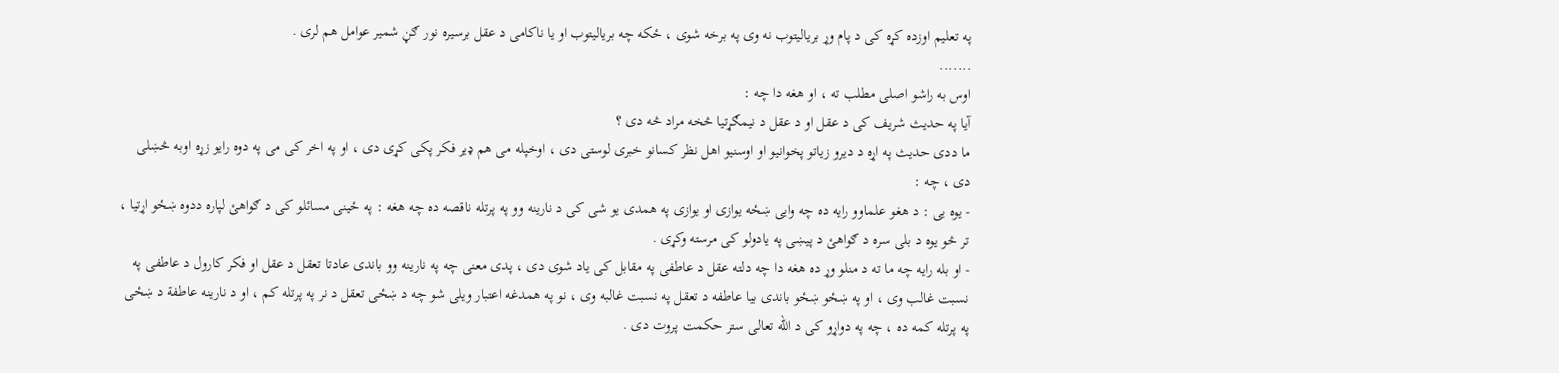په تعلیم اوزده کړه کی د پام وړ بریالیتوب نه وی په برخه شوی ، ځکه چه بریالیتوب او یا ناکامی د عقل برسیره نور ګڼ شمیر عوامل هم لری .
.......
اوس به راشو اصلی مطلب ته ، او هغه دا چه :
آیا په حدیث شریف کی د عقل او د عقل د نیمګړتیا څخه مراد څه دی ؟
ما ددی حدیث په اړه د دیرو زیاتو پخوانیو او اوسنیو اهل نظر کسانو خبری لوستی دی ، اوخپله می هم ډیر فکر پکی کړی دی ، او په اخر کی می په دوه رایو زړه اوبه څښلی دی ، چه :
- یوه یی : د هغو علماوو رایه ده چه وایی ښځه یوازی او یوازی په همدی یو شی کی د نارینه وو په پرتله ناقصه ده چه هغه : په ځینی مسائلو کی د ګواهئ لپاره ددوه ښځو اړتیا ، تر څو یوه د بلی سره د ګواهئ د پیښی په یادولو کی مرسته وکړی .
- او بله رایه چه ما ته د منلو وړ ده هغه دا چه دلته عقل د عاطفی په مقابل کی یاد شوی دی ، پدی معنی چه په نارینه وو باندی عادتا تعقل د عقل او فکر کارول د عاطفی په نسبت غالب وی ، او په ښځو ښځو باندی بیا عاطفه د تعقل په نسبت غالبه وی ، نو په همدغه اعتبار ویلی شو چه د ښځی تعقل د نر په پرتله کم ، او د نارینه عاطفة د ښځی په پرتله کمه ده ، چه په دواړو کی د الله تعالی ستر حکمت پروت دی .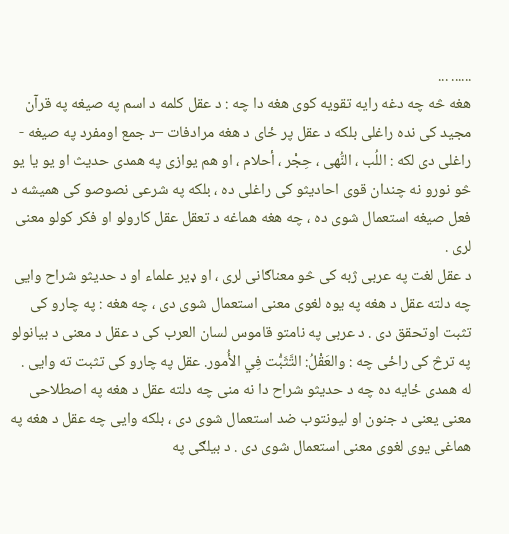...... ...
هغه څه چه دغه رایه تقویه کوی هغه دا چه : د عقل کلمه د اسم په صیغه په قرآن مجید کی نده راغلی بلکه د عقل پر ځای د هغه مرادفات –د جمع اومفرد په صیغه - راغلی دی لکه : اللُب ، النُّهى ، حِجْر ، أحلام ، او هم یوازی په همدی حدیث او یو یا یو څو نورو نه چندان قوی احادیثو کی راغلی ده ، بلکه په شرعی نصوصو کی همیشه د فعل صیغه استعمال شوی ده ، چه هغه هماغه د تعقل عقل کارولو او فکر کولو معنی لری .
د عقل لغت په عربی ژبه کی څو معناګانی لری ، او ډیر علماء او د حدیثو شراح وایی چه دلته عقل د هغه په یوه لغوی معنی استعمال شوی دی ، چه هغه : په چارو کی تثبت اوتحقق دی . د عربی په نامتو قاموس لسان العرب کی د عقل د معنی د بیانولو په ترڅ کی راځی چه : والعَقْلُ: التَّثَبُّت فِي الأُمور. عقل په چارو کی تثبت ته وایی .
له همدی ځایه ده چه د حدیثو شراح دا نه منی چه دلته عقل د هغه په اصطلاحی معنی یعنی د جنون او لیونتوب ضد استعمال شوی دی ، بلکه وایی چه عقل د هغه په هماغی یوی لغوی معنی استعمال شوی دی . د بیلګی په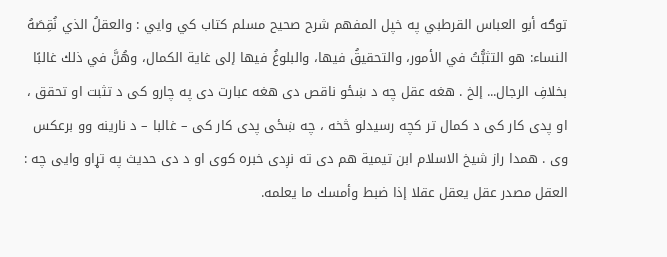توګه أبو العباس القرطبي په خپل المفهم شرح صحيح مسلم كتاب كي وايي : والعقلُ الذي نُقِصَهُ النساء: هو التثبُّتُ في الأمور، والتحقيقُ فيها، والبلوغُ فيها إلى غاية الكمال، وهُنَّ في ذلك غالبًا بخلافِ الرجال... إلخ . هغه عقل چه د ښځو ناقص دی هغه عبارت دی په چارو کی د تثبت او تحقق ، او پدی کار کی د کمال تر کچه رسیدلو څخه ، چه ښځی پدی کار کی – غالبا – د نارینه وو برعکس وی . همدا راز شیخ الاسلام ابن تیمیة هم دی ته نږدی خبره کوی او د دی حدیث په تړاو وایی چه : العقل مصدر عقل يعقل عقلا إذا ضبط وأمسك ما يعلمه.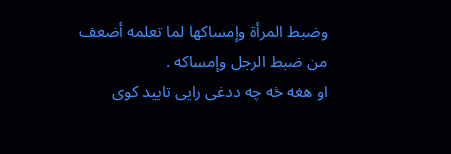وضبط المرأة وإمساكها لما تعلمه أضعف من ضبط الرجل وإمساكه .
او هغه څه چه ددغی رایی تایید کوی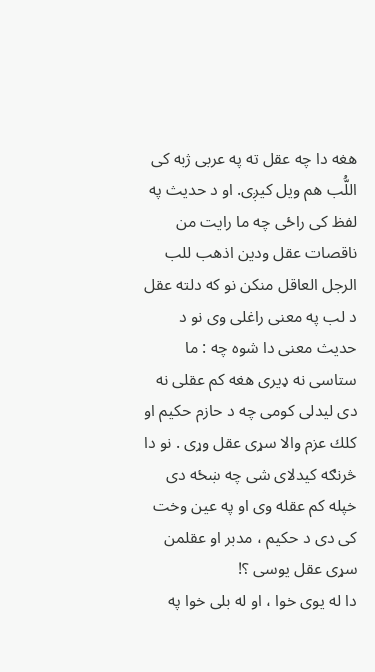هغه دا چه عقل ته په عربی ژبه کی اللُّب هم ويل كيږی. او د حدیث په لفظ کی راځی چه ما رایت من ناقصات عقل ودین اذهب للب الرجل العاقل منکن نو که دلته عقل د لب په معنی راغلی وی نو د حدیث معنی دا شوه چه : ما ستاسی نه ډیری هغه کم عقلی نه دی لیدلی کومی چه د حازم حکیم او كلك عزم والا سړی عقل وړی . نو دا څرنګه کیدلای شی چه ښځه دی خپله کم عقله وی او په عین وخت کی دی د حکیم ، مدبر او عقلمن سړی عقل یوسی ؟!
دا له یوی خوا ، او له بلی خوا په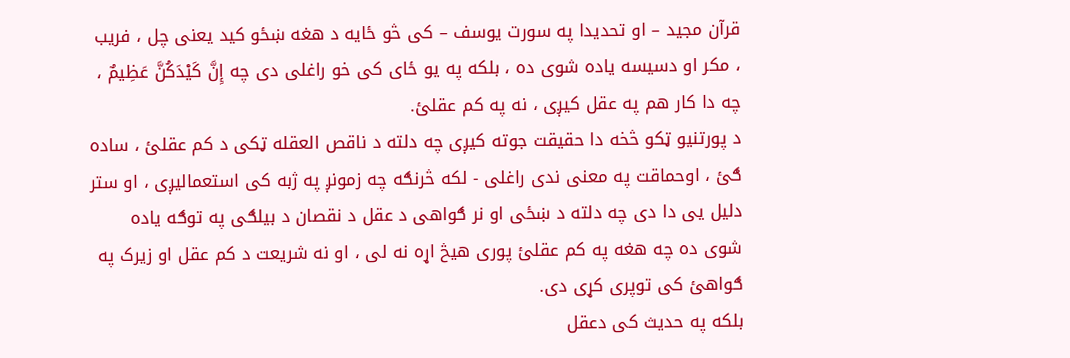قرآن مجید – او تحدیدا په سورت یوسف – کی څو ځایه د هغه ښځو کید یعنی چل ، فریب ، مکر او دسیسه یاده شوی ده ، بلکه په یو ځای کی خو راغلی دی چه إِنَّ كَيْدَكُنَّ عَظِيمٌ ، چه دا کار هم په عقل کیږی ، نه په کم عقلئ.
د پورتنیو ټکو څخه دا حقیقت جوته کیږی چه دلته د ناقص العقله ټکی د کم عقلئ ، ساده ګئ ، اوحماقت په معنی ندی راغلی - لکه څرنګه چه زمونږ په ژبه کی استعمالیږی ، او ستر دلیل یی دا دی چه دلته د ښځی او نر ګواهی د عقل د نقصان د بیلګی په توګه یاده شوی ده چه هغه په کم عقلئ پوری هیڅ اړه نه لی ، او نه شریعت د کم عقل او زیرک په ګواهئ کی توپری کړی دی.
بلکه په حدیث کی دعقل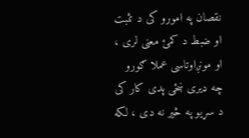نقصان په امورو کی د تثبت او ضبط د کمئ معنی لری ، او مونږاوتاسی عملا ګورو چه ډیری ښځی پدی کار کی د سړیو په څیر نه دی ، لکه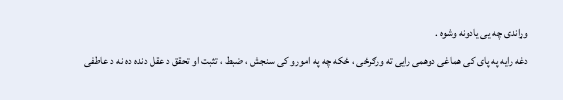وړاندی چه یی یادونه وشوه .
دغه رایه په پای کی هماغی دوهمی رایی ته ورګرځی ، ځکه چه په امورو کی سنجش ، ضبط ، تثبت او تحقق د عقل دنده ده نه د عاطفی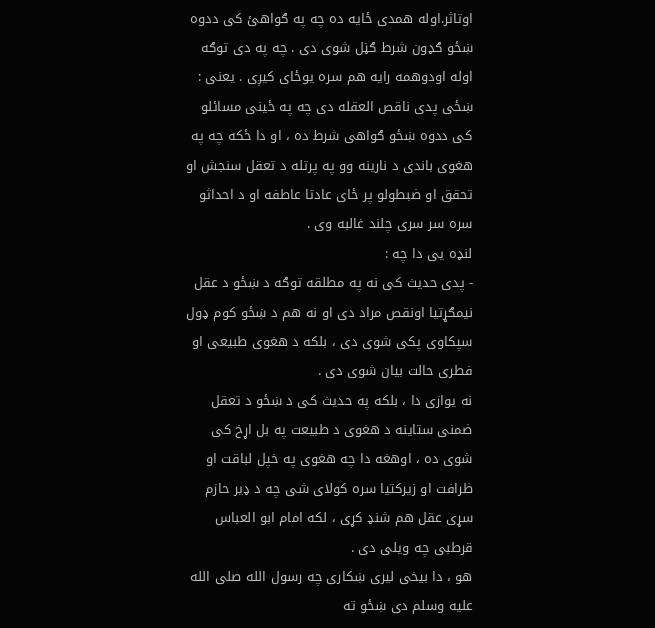اوتاثر.اوله همدی ځایه ده چه په ګواهئ کی ددوه ښځو ګډون شرط ګڼل شوی دی . چه په دی توګه اوله اودوهمه رایه هم سره یوځای کیږی . یعنی : ښځی پدی ناقص العقله دی چه په ځینی مسائلو کی ددوه ښځو ګواهی شرط ده ، او دا ځکه چه په هغوی باندی د نارینه وو په پرتله د تعقل سنجش او تحقق او ضبطولو پر ځای عادتا عاطفه او د احداثو سره سر سری چلند غالبه وی .
لنډه یی دا چه :
- پدی حدیث کی نه په مطلقه توګه د ښځو د عقل نیمګړتیا اونقص مراد دی او نه هم د ښځو کوم ډول سپکاوی پکی شوی دی ، بلکه د هغوی طبیعی او فطری حالت بیان شوی دی .
نه یوازی دا ، بلکه په حدیث کی د ښځو د تعقل ضمنی ستاینه د هغوی د طبیعت په بل اړخ کی شوی ده ، اوهغه دا چه هغوی په خپل لباقت او ظرافت او زیرکتیا سره کولای شی چه د ډیر حازم سړی عقل هم شنډ کړی ، لکه امام ابو العباس قرطبی چه ویلی دی .
هو ، دا بیخی لیری ښکاری چه رسول الله صلی الله علیه وسلم دی ښځو ته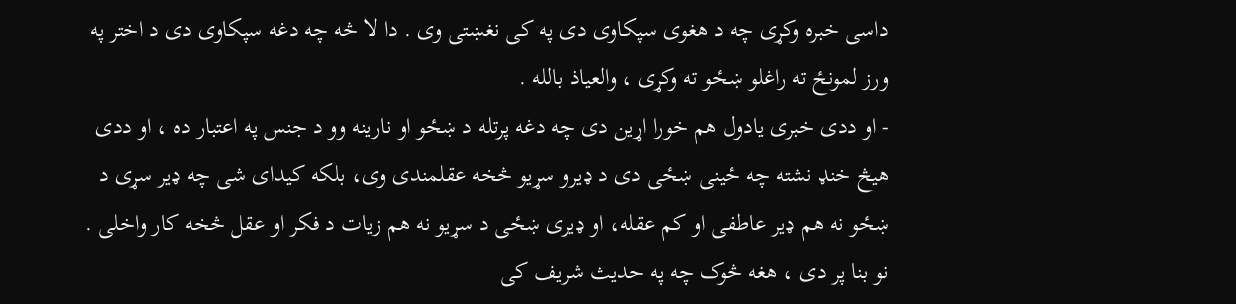داسی خبره وکړی چه د هغوی سپکاوی دی په کی نغښتی وی . دا لا څه چه دغه سپکاوی دی د اختر په ورز لمونځ ته راغلو ښځو ته وکړی ، والعیاذ بالله .
- او ددی خبری یادول هم خورا اړین دی چه دغه پرتله د ښځو او نارینه وو د جنس په اعتبار ده ، او ددی هیڅ خنډ نشته چه ځینی ښځی دی د ډیرو سړیو څخه عقلمندی وی، بلکه کیدای شی چه ډیر سړی د ښځو نه هم ډیر عاطفی او کم عقله، او ډیری ښځی د سړیو نه هم زیات د فکر او عقل څخه کار واخلی .
نو بنا پر دی ، هغه څوک چه په حدیث شریف کی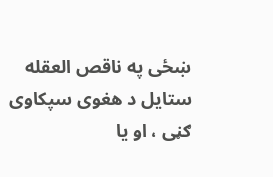ښځی په ناقص العقله ستایل د هغوی سپکاوی ګڼی ، او یا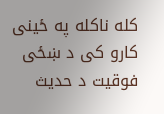کله ناکله په ځینی کارو کی د ښځی فوقیت د حدیث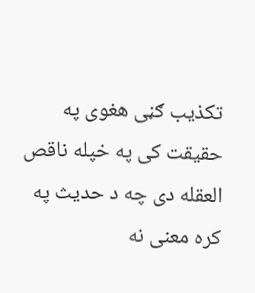تکذیب ګڼی هغوی په حقیقت کی په خپله ناقص العقله دی چه د حدیث په کره معنی نه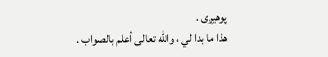پوهیږی .
هذا ما بدا لي ، والله تعالى أعلم بالصواب .